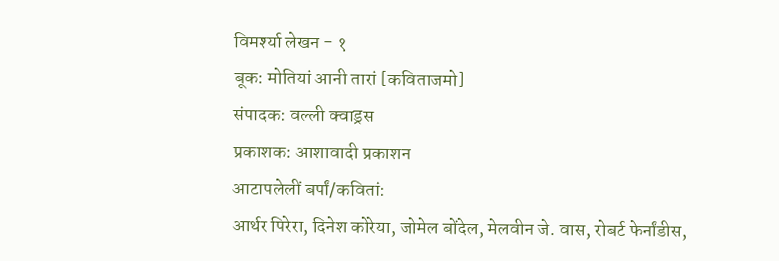विमर्श्या लेखन - १
बूक: मोतियां आनी तारां [कविताजमो]
संपादक: वल्ली क्वाड्रस
प्रकाशक: आशावादी प्रकाशन
आटापलेलीं बर्पां/कवितां:
आर्थर पिरेरा, दिनेश कोरेया, जोमेल बोंदेल, मेलवीन जे. वास, रोबर्ट फेर्नांडीस,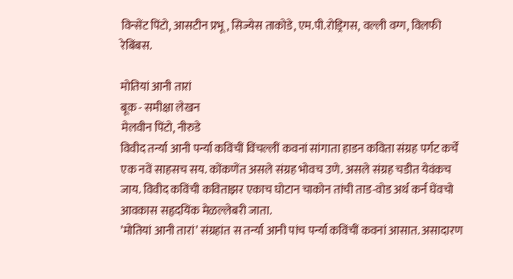विन्सेंट पिंटो, आसटीन प्रभू, सिज्येस ताकोडे, एम.पी.रोड्रिगस, वल्ली वग्ग, विलफी रेबिंबस.

मोतियां आनी तारां
बूक - समीक्षा लेखन
मेलवीन पिंटो, नीरुडे
विवीद तर्न्या आनी पर्न्या कविंचीं विंचल्लीं कवनां सांगाता हाडन कविता संग्रह पर्गट कर्चें एक नवें साहसच सय. कोंकणेंत असले संग्रह भोवच उणे. असले संग्रह चडीत येवंकच जाय. विवीद कविंची कविताझर एकाच घोटान चाकोन तांची ताड-वोड अर्थ कर्न घेंवचो आवकास सहृदयिंक मेळल्लेबरी जाता.
’मोतियां आनी तारां’ संग्रहांत स तर्न्या आनी पांच पर्न्या कविंचीं कवनां आसात. असादारण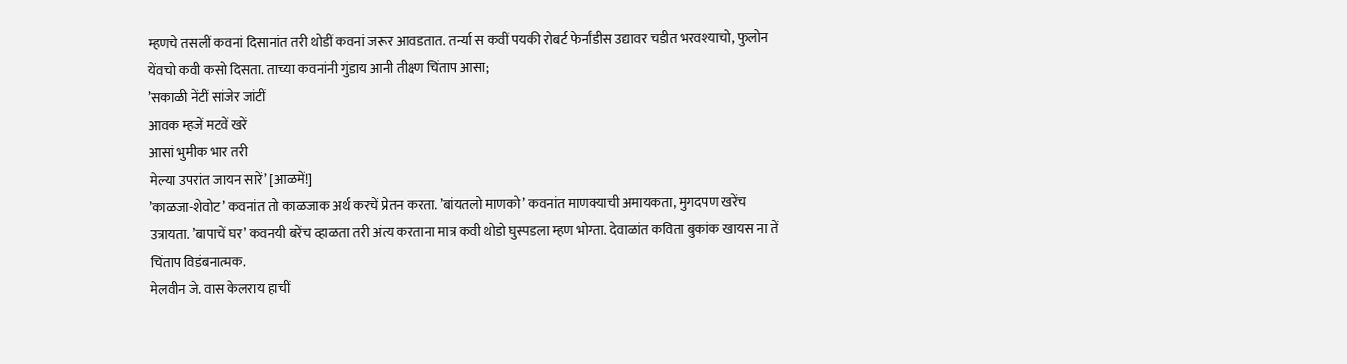म्हणचे तसलीं कवनां दिसानांत तरी थोडीं कवनां जरूर आवडतात. तर्न्या स कवीं पयकी रोबर्ट फेर्नांडीस उद्यावर चडीत भरवश्याचो, फुलोन येंवचो कवी कसो दिसता. ताच्या कवनांनी गुंडाय आनी तीक्ष्ण चिंताप आसा;
’सकाळी नेंटीं सांजेर जांटीं
आवक म्हजें मटवें खरें
आसां भुमीक भार तरी
मेल्या उपरांत जायन सारें’ [आळमें!]
’काळजा-शेवोट’ कवनांत तो काळजाक अर्थ करचें प्रेतन करता. ’बांयतलो माणको’ कवनांत माणक्याची अमायकता, मुगदपण खरेंच उत्रायता. ’बापाचें घर’ कवनयी बरेंच व्हाळता तरी अंत्य करताना मात्र कवी थोडो घुस्पडला म्हण भोग्ता. देवाळांत कविता बुकांक खायस ना तें चिंताप विडंबनात्मक.
मेलवीन जे. वास केलराय हाचीं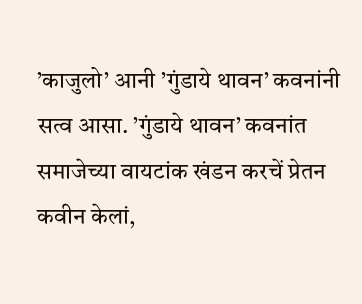’काजुलो’ आनी ’गुंडाये थावन’ कवनांनी सत्व आसा. ’गुंडाये थावन’ कवनांत समाजेच्या वायटांक खंडन करचें प्रेतन कवीन केलां,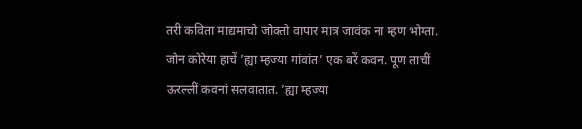तरी कविता माद्यमाचो जोक्तो वापार मात्र जावंक ना म्हण भोग्ता.
जोन कोरेया हाचें ’ह्या म्हज्या गांवांत’ एक बरें कवन. पूण ताचीं ऊरल्लीं कवनां सलवातात. ’ह्या म्हज्या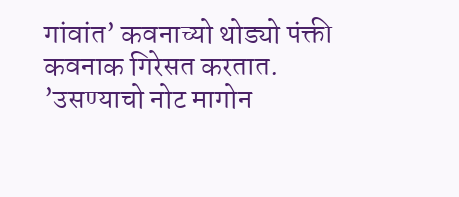गांवांत’ कवनाच्यो थोड्यो पंक्ती कवनाक गिरेसत करतात.
’उसण्याचो नोट मागोन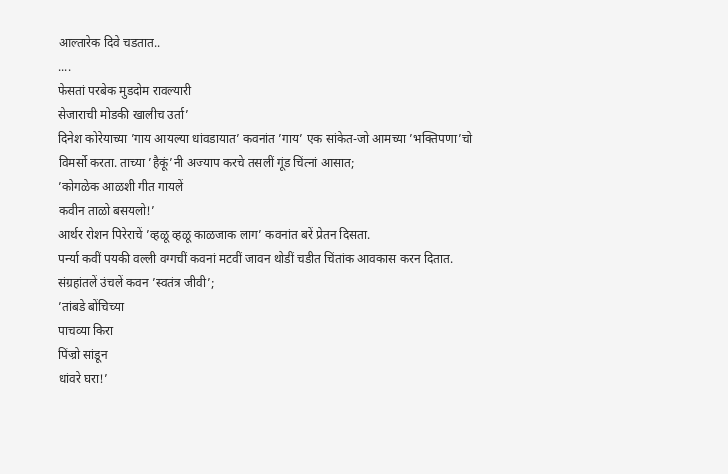आल्तारेक दिवे चडतात..
....
फेसतां परबेक मुडदोम रावल्यारी
सेजाराची मोडकी खालीच उर्ता’
दिनेश कोरेयाच्या ’गाय आयल्या धांवडायात’ कवनांत ’गाय’ एक सांकेत-जो आमच्या ’भक्तिपणा’चो विमर्सो करता. ताच्या ’हैकूं’नी अज्याप करचे तसलीं गूंड चिंत्नां आसात;
’कोगळेक आळशी गीत गायलें
कवीन ताळो बसयलो!’
आर्थर रोशन पिरेराचें ’व्हळू व्हळू काळजाक लाग’ कवनांत बरें प्रेतन दिसता.
पर्न्या कवीं पयकी वल्ली वग्गचीं कवनां मटवीं जावन थोडीं चडीत चिंतांक आवकास करन दितात. संग्रहांतलें उंचलें कवन ’स्वतंत्र जीवी’;
’तांबडे बोंचिच्या
पाचव्या किरा
पिंज्रो सांडून
धांवरे घरा!’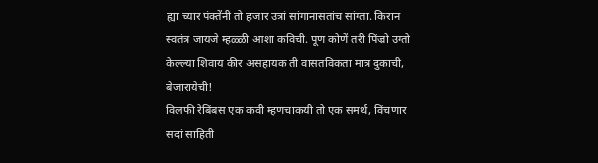ह्या च्यार पंक्तेंनी तो हजार उत्रां सांगानासतांच सांग्ता. किरान स्वतंत्र जायजे म्हळ्ळी आशा कविची. पूण कोणें तरी पिंज्रो उग्तो केल्ल्या शिवाय कीर असहायक ती वासतविकता मात्र दुकाची, बेजारायेची!
विलफी रेबिंबस एक कवी म्हणचाकयी तो एक समर्थ, विंचणार सदां साहिती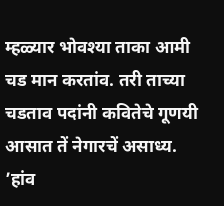म्हळ्यार भोवश्या ताका आमी चड मान करतांव. तरी ताच्या चडताव पदांनी कवितेचे गूणयी आसात तें नेगारचें असाध्य.
’हांव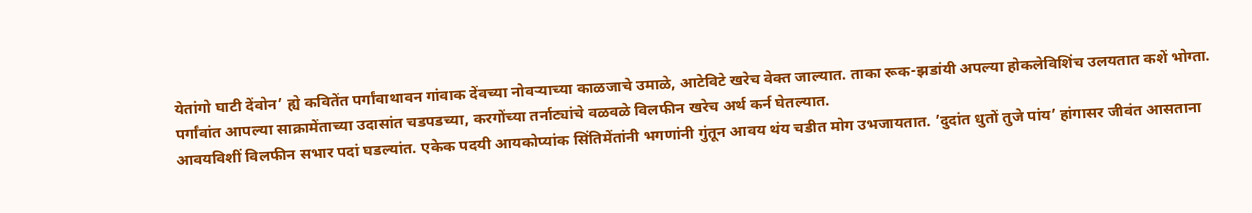येतांगो घाटी देंवोन’ ह्ये कवितेंत पर्गांवाथावन गांवाक देंवच्या नोवऱ्याच्या काळजाचे उमाळे, आटेविटे खरेच वेक्त जाल्यात. ताका रूक-झडांयी अपल्या होकलेविशिंच उलयतात कशें भोग्ता. पर्गांवांत आपल्या साक्रामेंताच्या उदासांत चडपडच्या, करगोंच्या तर्नाट्यांचे वळवळे विलफीन खरेच अर्थ कर्न घेतल्यात.
आवयविशीं विलफीन सभार पदां घडल्यांत. एकेक पदयी आयकोप्यांक सिंतिमेंतांनी भगणांनी गुंतून आवय थंय चडीत मोग उभजायतात. ’दुदांत धुतों तुजे पांय’ हांगासर जीवंत आसताना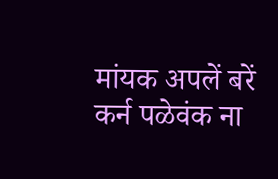मांयक अपलें बरें कर्न पळेवंक ना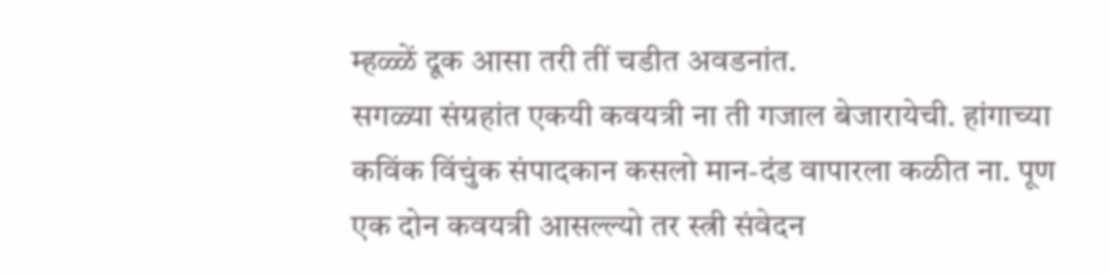म्हळ्ळें दूक आसा तरी तीं चडीत अवडनांत.
सगळ्या संग्रहांत एकयी कवयत्री ना ती गजाल बेजारायेची. हांगाच्या कविंक विंचुंक संपादकान कसलो मान-दंड वापारला कळीत ना. पूण एक दोन कवयत्री आसल्ल्यो तर स्त्री संवेदन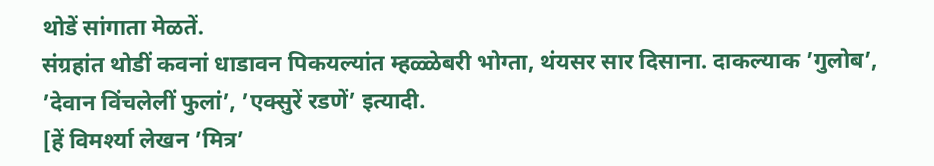थोडें सांगाता मेळतें.
संग्रहांत थोडीं कवनां धाडावन पिकयल्यांत म्हळ्ळेबरी भोग्ता, थंयसर सार दिसाना. दाकल्याक ’गुलोब’, ’देवान विंचलेलीं फुलां’, ’एक्सुरें रडणें’ इत्यादी.
[हें विमर्श्या लेखन ’मित्र’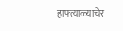हाफ्त्याळ्याचेर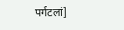पर्गटलां]